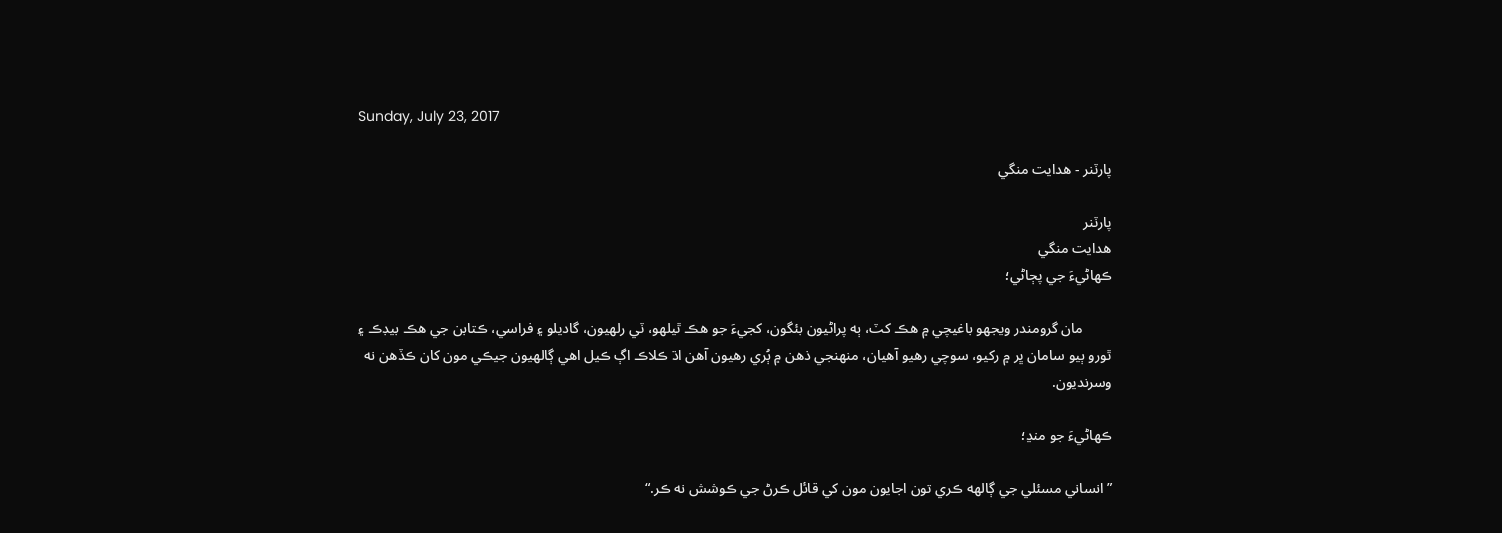Sunday, July 23, 2017

پارٽنر - ھدايت منگي

پارٽنر
ھدايت منگي
ڪهاڻيءَ جي پڄاڻي؛

        مان گرومندر ويجهو باغيچي ۾ هڪ کٽ، ٻه پراڻيون بئگون، کجيءَ جو هڪ ٿيلهو، ٽي رلهيون، گاديلو ۽ فراسي، ڪتابن جي هڪ بيڊڪ ۽ ٿورو ٻيو سامان ڀر ۾ رکيو، سوچي رهيو آهيان، منهنجي ذهن ۾ ٻُري رهيون آهن اڌ ڪلاڪ اڳ ڪيل اهي ڳالهيون جيڪي مون کان ڪڏهن نه وسرنديون.

ڪهاڻيءَ جو منڍ؛

”انساني مسئلي جي ڳالهه ڪري تون اجايون مون کي قائل ڪرڻ جي ڪوشش نه ڪر.“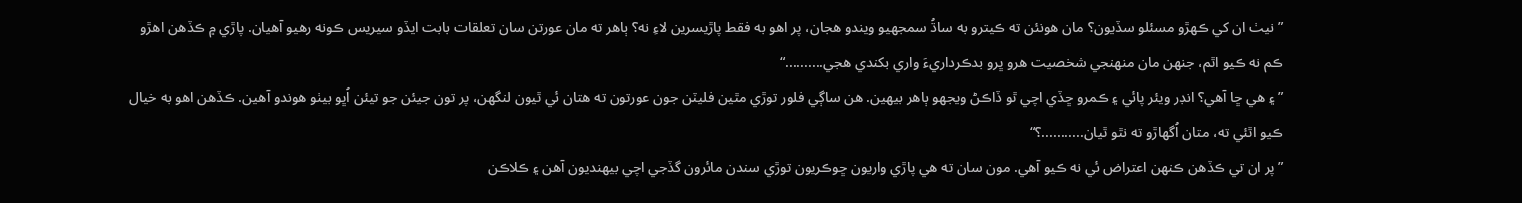”نيٺ ان کي ڪهڙو مسئلو سڏيون؟ مان هونئن ته ڪيترو به ساڌُ سمجهيو ويندو هجان، پر اهو به فقط پاڙيسرين لاءِ نه؟ ٻاهر ته مان عورتن سان تعلقات بابت ايڏو سيريس ڪونه رهيو آهيان. پاڙي ۾ ڪڏهن اهڙو ڪم نه ڪيو اٿم، جنهن مان منهنجي شخصيت هرو ڀرو بدڪرداريءَ واري بکندي هجي..........“
” ۽ هي ڇا آهي؟ انڊر ويئر پائي ۽ ڪمرو ڇڏي اچي ٿو ڏاڪڻ ويجهو ٻاهر بيهين. هن ساڳي فلور توڙي مٿين فليٽن جون عورتون ته هتان ئي ٿيون لنگهن، پر تون جيئن جو تيئن اُڀو بيٺو هوندو آهين. ڪڏهن اهو به خيال ڪيو اٿئي ته، متان اُگهاڙو ته نٿو ٿيان...........؟“
” پر ان تي ڪڏهن ڪنهن اعتراض ئي نه ڪيو آهي. مون سان ته هي پاڙي واريون ڇوڪريون توڙي سندن مائرون گڏجي اچي بيهنديون آهن ۽ ڪلاڪن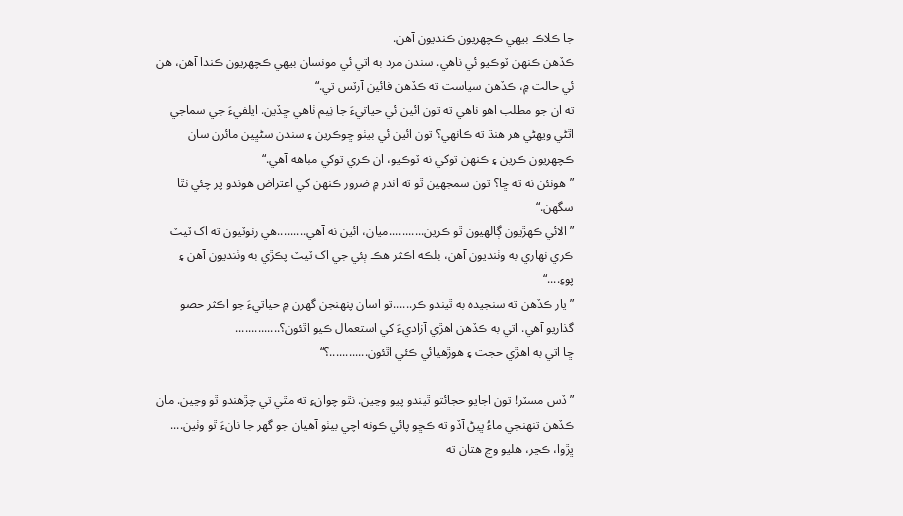جا ڪلاڪ بيهي ڪچهريون ڪنديون آهن.
ڪڏهن ڪنهن ٽوڪيو ئي ناهي. سندن مرد به اتي ئي مونسان بيهي ڪچهريون ڪندا آهن، هن ئي حالت ۾، ڪڏهن سياست ته ڪڏهن فائين آرٽس تي.“
ته ان جو مطلب اهو ناهي ته تون ائين ئي حياتيءَ جا نِيم ٺاهي ڇڏين. ايلفيءَ جي سماجي اٿڻي ويهڻي هر هنڌ ته ڪانهي؟ تون ائين ئي بيٺو ڇوڪرين ۽ سندن سڻڀين مائرن سان ڪچهريون ڪرين ۽ ڪنهن توکي نه ٽوڪيو، ان ڪري توکي مباهه آهي.“
”هونئن نه ته ڇا؟ تون سمجهين ٿو ته اندر ۾ ضرور ڪنهن کي اعتراض هوندو پر چئي نٿا سگهن.“
”الائي ڪهڙيون ڳالهيون ٿو ڪرين...........ميان، ائين نه آهي.........هي رنوٽيون ته اک ٽيٽ ڪري نهاري به وٺنديون آهن، بلڪه اڪثر هڪ ٻئي جي اک ٽيٽ پڪڙي به وٺنديون آهن ۽ پوءِ....“
”يار ڪڏهن ته سنجيده به ٿيندو ڪر......تو اسان پنهنجن گهرن ۾ حياتيءَ جو اڪثر حصو گذاريو آهي. اتي به ڪڏهن اهڙي آزاديءَ کي استعمال ڪيو اٿئون؟..............
ڇا اتي به اهڙي حجت ۽ هوڙهيائي ڪئي اٿئون............؟“

”ڏس مسٽر! تون اجايو حجائتو ٿيندو پيو وڃين. نٿو چوانءِ ته مٿي تي چڙهندو ٿو وڃين. مان ڪڏهن تنهنجي ماءُ ڀيڻ آڏو ته ڪڇو پائي ڪونه اچي بيٺو آهيان جو گهر جا نانءَ ٿو وٺين.... ڀڙوا، ڪڃر، هليو وڃ هتان ته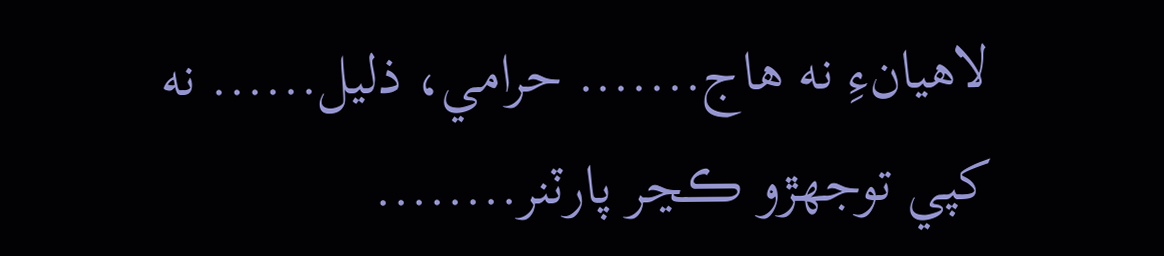لاهيانءِ نه هاج....... حرامي، ذليل...... نه کپي توجهڙو ڪڃر پارٽنر........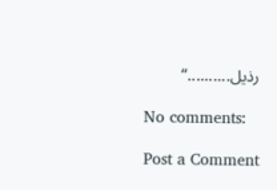رذيل..........“

No comments:

Post a Comment